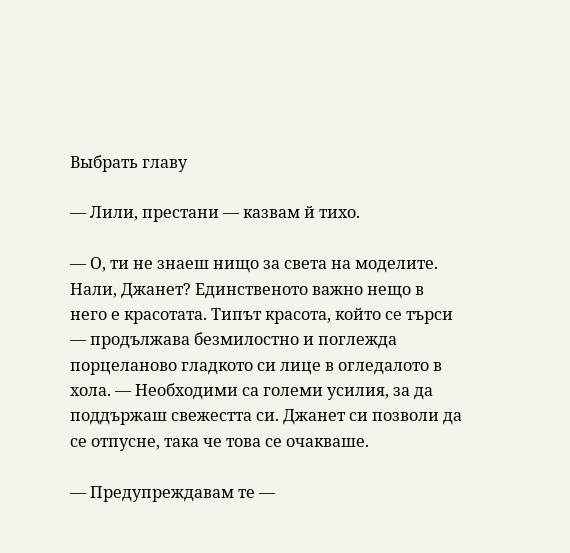Выбрать главу

— Лили, престани — казвам й тихо.

— О, ти не знаеш нищо за света на моделите. Нали, Джанет? Единственото важно нещо в него е красотата. Типът красота, който се търси — продължава безмилостно и поглежда порцеланово гладкото си лице в огледалото в хола. — Необходими са големи усилия, за да поддържаш свежестта си. Джанет си позволи да се отпусне, така че това се очакваше.

— Предупреждавам те —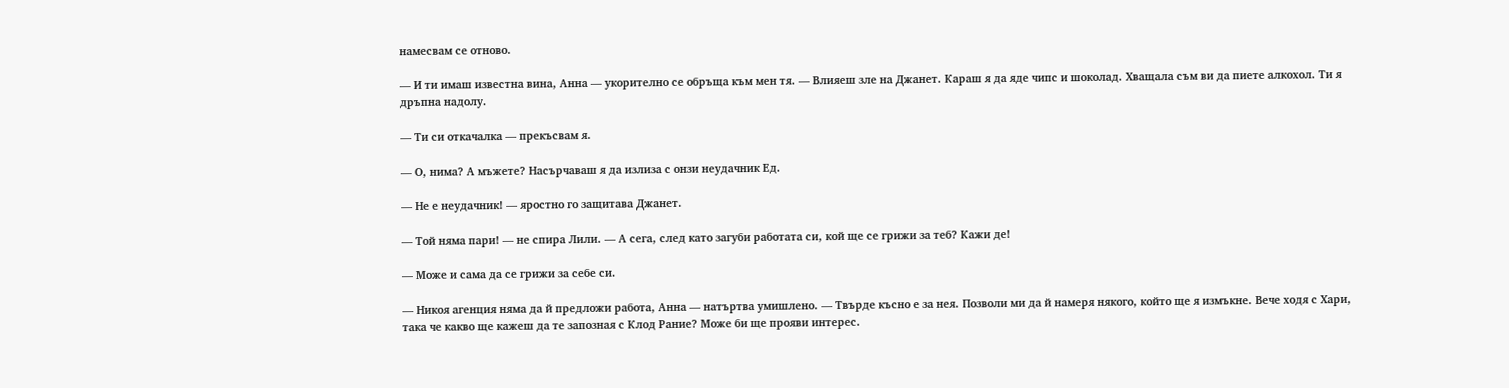намесвам се отново.

— И ти имаш известна вина, Анна — укорително се обръща към мен тя. — Влияеш зле на Джанет. Караш я да яде чипс и шоколад. Хващала съм ви да пиете алкохол. Ти я дръпна надолу.

— Ти си откачалка — прекъсвам я.

— О, нима? А мъжете? Насърчаваш я да излиза с онзи неудачник Ед.

— Не е неудачник! — яростно го защитава Джанет.

— Той няма пари! — не спира Лили. — А сега, след като загуби работата си, кой ще се грижи за теб? Кажи де!

— Може и сама да се грижи за себе си.

— Никоя агенция няма да й предложи работа, Анна — натъртва умишлено. — Твърде късно е за нея. Позволи ми да й намеря някого, който ще я измъкне. Вече ходя с Хари, така че какво ще кажеш да те запозная с Клод Рание? Може би ще прояви интерес.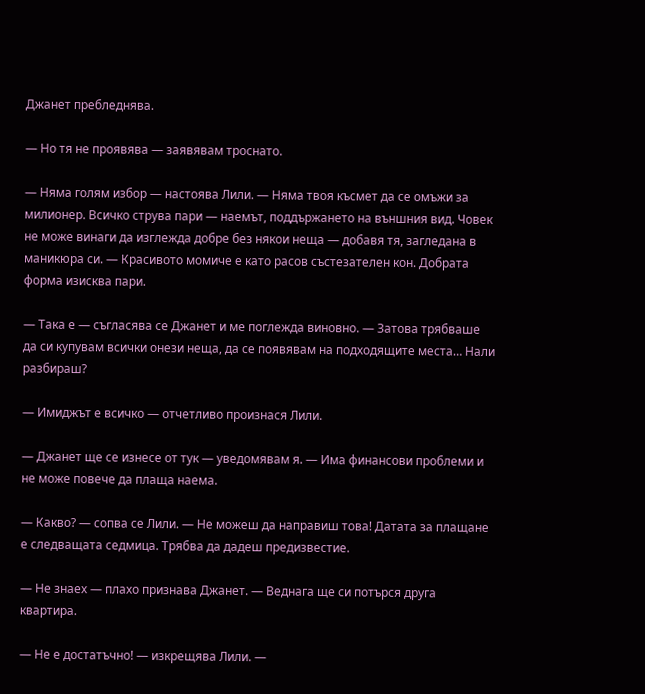Джанет пребледнява.

— Но тя не проявява — заявявам троснато.

— Няма голям избор — настоява Лили. — Няма твоя късмет да се омъжи за милионер. Всичко струва пари — наемът, поддържането на външния вид. Човек не може винаги да изглежда добре без някои неща — добавя тя, загледана в маникюра си. — Красивото момиче е като расов състезателен кон. Добрата форма изисква пари.

— Така е — съгласява се Джанет и ме поглежда виновно. — Затова трябваше да си купувам всички онези неща, да се появявам на подходящите места… Нали разбираш?

— Имиджът е всичко — отчетливо произнася Лили.

— Джанет ще се изнесе от тук — уведомявам я. — Има финансови проблеми и не може повече да плаща наема.

— Какво? — сопва се Лили. — Не можеш да направиш това! Датата за плащане е следващата седмица. Трябва да дадеш предизвестие.

— Не знаех — плахо признава Джанет. — Веднага ще си потърся друга квартира.

— Не е достатъчно! — изкрещява Лили. —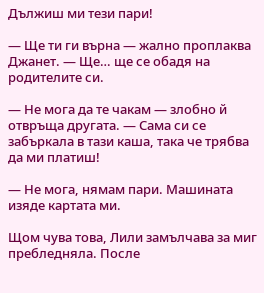Дължиш ми тези пари!

— Ще ти ги върна — жално проплаква Джанет. — Ще… ще се обадя на родителите си.

— Не мога да те чакам — злобно й отвръща другата. — Сама си се забъркала в тази каша, така че трябва да ми платиш!

— Не мога, нямам пари. Машината изяде картата ми.

Щом чува това, Лили замълчава за миг пребледняла. После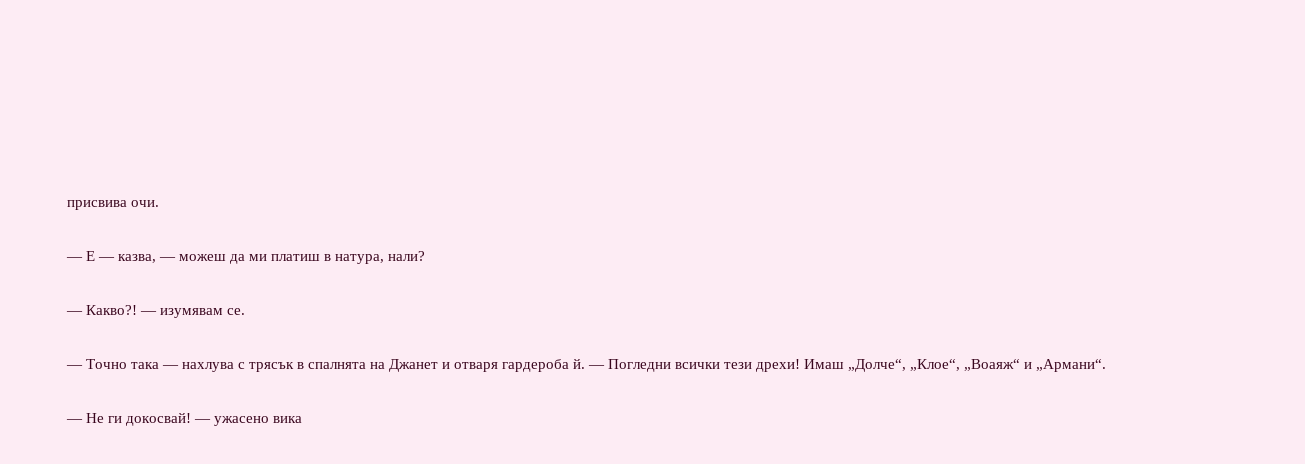присвива очи.

— Е — казва, — можеш да ми платиш в натура, нали?

— Какво?! — изумявам се.

— Точно така — нахлува с трясък в спалнята на Джанет и отваря гардероба й. — Погледни всички тези дрехи! Имаш „Долче“, „Клое“, „Воаяж“ и „Армани“.

— Не ги докосвай! — ужасено вика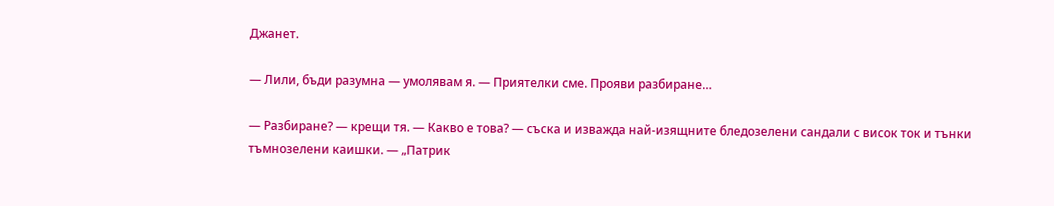Джанет.

— Лили, бъди разумна — умолявам я. — Приятелки сме. Прояви разбиране…

— Разбиране? — крещи тя. — Какво е това? — съска и изважда най-изящните бледозелени сандали с висок ток и тънки тъмнозелени каишки. — „Патрик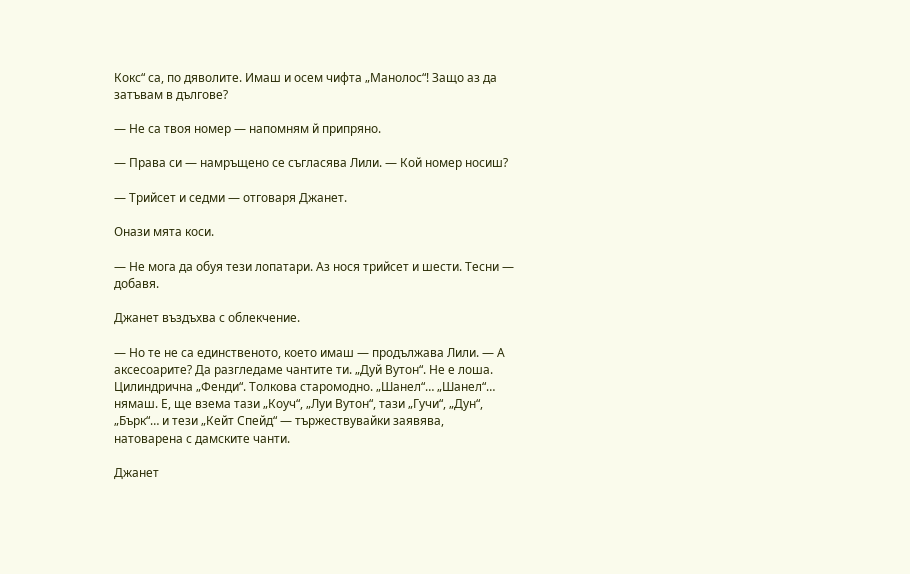Кокс“ са, по дяволите. Имаш и осем чифта „Манолос“! Защо аз да затъвам в дългове?

— Не са твоя номер — напомням й припряно.

— Права си — намръщено се съгласява Лили. — Кой номер носиш?

— Трийсет и седми — отговаря Джанет.

Онази мята коси.

— Не мога да обуя тези лопатари. Аз нося трийсет и шести. Тесни — добавя.

Джанет въздъхва с облекчение.

— Но те не са единственото, което имаш — продължава Лили. — А аксесоарите? Да разгледаме чантите ти. „Дуй Вутон“. Не е лоша. Цилиндрична „Фенди“. Толкова старомодно. „Шанел“… „Шанел“… нямаш. Е, ще взема тази „Коуч“, „Луи Вутон“, тази „Гучи“, „Дун“, „Бърк“… и тези „Кейт Спейд“ — тържествувайки заявява, натоварена с дамските чанти.

Джанет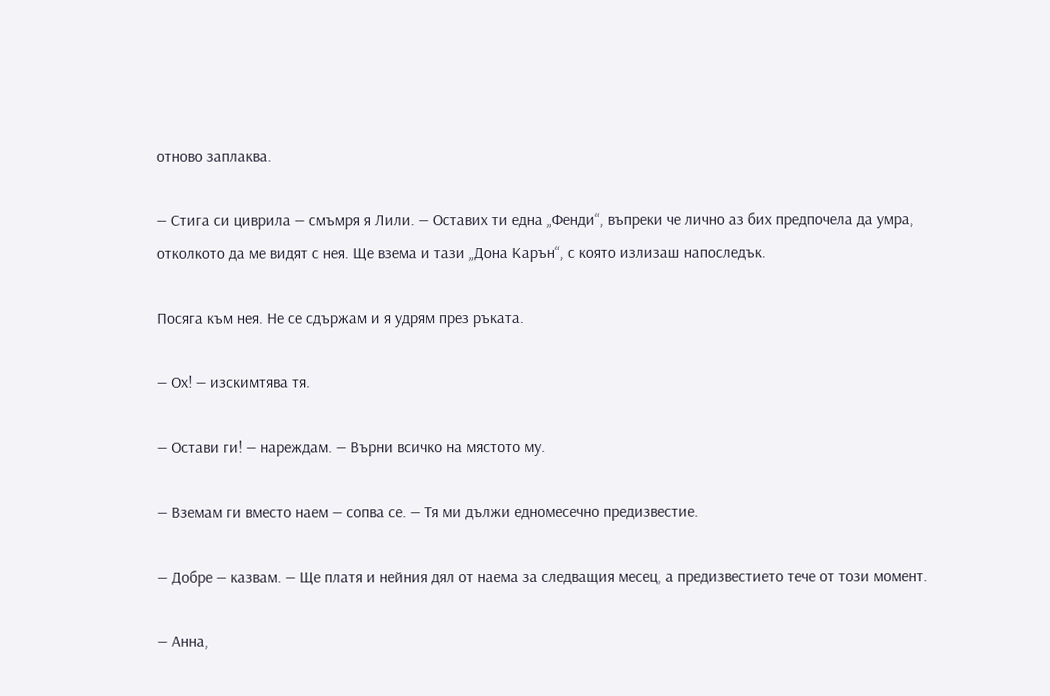отново заплаква.

— Стига си циврила — смъмря я Лили. — Оставих ти една „Фенди“, въпреки че лично аз бих предпочела да умра, отколкото да ме видят с нея. Ще взема и тази „Дона Карън“, с която излизаш напоследък.

Посяга към нея. Не се сдържам и я удрям през ръката.

— Ох! — изскимтява тя.

— Остави ги! — нареждам. — Върни всичко на мястото му.

— Вземам ги вместо наем — сопва се. — Тя ми дължи едномесечно предизвестие.

— Добре — казвам. — Ще платя и нейния дял от наема за следващия месец, а предизвестието тече от този момент.

— Анна,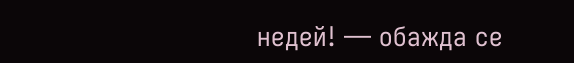недей! — обажда се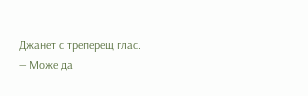Джанет с треперещ глас. — Може да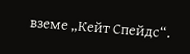вземе „Кейт Спейдс“.